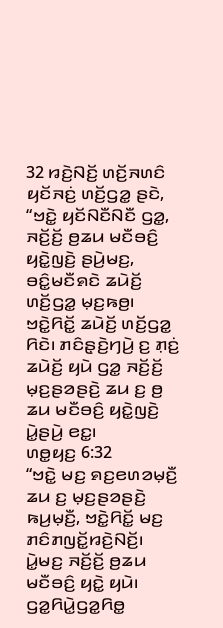32 ꤙꤢꤧ꤬ꤡꤢꤩ꤬ ꤛꤢꤩ꤬ꤏꤛꤢꤨ ꤟꤢꤩꤏꤢꤦ꤬ ꤛꤢꤩ꤬ꤞꤤ꤭ ꤔꤢꤧ, “ꤠꤢꤧ꤭ ꤟꤢꤩꤡꤢꤪꤡꤢꤪ ꤞꤤ꤭, ꤏꤢꤩ꤬ꤢꤩ꤬ ꤥ꤬ꤘꤣ ꤗꤢꤪꤋꤢꤨ꤬ ꤟꤢꤧ꤭ꤜꤢꤧ꤬ ꤔꤣꤧ꤬ꤗꤢ꤬, ꤋꤢꤨ꤭ꤗꤢꤪꤎꤢꤧ ꤘꤣꤧꤢꤩ꤬ ꤛꤢꤩ꤬ꤞꤤ꤭ ꤗ꤫ꤢ꤬ꤒꤥ꤬꤯ ꤠꤢꤧ꤭ꤖꤢꤩ꤭ ꤘꤣꤧꤢꤩ꤬ ꤛꤢꤩ꤬ꤞꤤ꤭ ꤖꤢꤧ꤯ ꤊꤢꤨꤔ꤫ꤢꤧ꤬ꤚꤣꤧ꤬ ꤢ꤬ ꤊ꤫ꤢꤦ꤬ ꤘꤣꤧꤢꤩ꤬ ꤟꤣꤧ ꤞꤤ꤭ ꤏꤢꤩ꤬ꤢꤩ꤬ ꤗ꤫ꤢ꤬ꤔꤤꤔꤢꤧ꤬ ꤘꤣ ꤢ꤬ ꤥ꤬ ꤘꤣ ꤗꤢꤪꤋꤢꤨ꤬ ꤟꤢꤧ꤭ꤜꤢꤧ꤬ ꤣꤧ꤭ꤔꤣꤧ꤬ ꤕꤢ꤭꤯
ꤛꤥ꤭ꤟꤢ꤬ 6:32
“ꤠꤢꤧ꤭ ꤗꤢ꤬ ꤎꤢ꤬ꤕꤛꤤꤗ꤫ꤢꤪ꤬ ꤘꤣ ꤢ꤬ ꤗ꤫ꤢ꤬ꤔꤤꤔꤢꤧ꤬ ꤒꤣ꤬ꤗ꤫ꤢꤪ꤬, ꤠꤢꤧ꤭ꤖꤢꤩ꤭ ꤗꤢ꤬ ꤊꤢꤨꤊꤜꤢꤩ꤭ꤙꤢꤧ꤬ꤡꤢꤩ꤬꤯
ꤣꤧ꤭ꤗꤢ꤬ ꤏꤢꤩ꤬ꤢꤩ꤬ ꤥ꤬ꤘꤣ ꤗꤢꤪꤋꤢꤨ꤬ ꤟꤢꤧ꤭ ꤟꤣꤧ꤯ ꤞꤤ꤭ꤖꤣꤧ꤭ꤞꤤ꤭ꤖꤥ꤭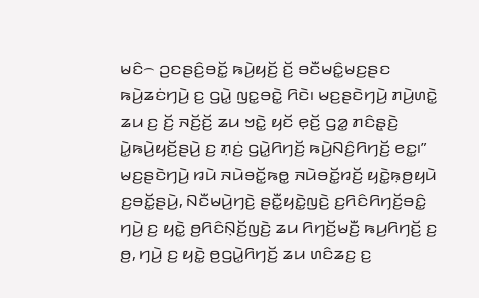ꤗꤢꤨ꤮ ꤑꤢꤔꤢꤨ꤬ꤋꤢꤩ꤭ ꤒꤣꤧ꤬ꤟꤢꤩ꤬ ꤢꤩ꤬ ꤋꤢꤪꤗꤢꤨ꤭ꤗꤢ꤬ꤔꤢ ꤒꤣꤧ꤬ꤘꤢꤦꤚꤣꤧ꤬ ꤢ꤬ ꤞꤣꤧ꤭ ꤜꤢ꤭ꤋꤢꤧ꤭ ꤖꤢꤧ꤯ ꤗꤢ꤬ꤔꤢꤧꤚꤣꤧ꤬ ꤊꤣꤧ꤬ꤛꤢꤧ꤭ ꤘꤣ ꤢ꤬ ꤢꤩ꤬ ꤏꤢꤩ꤬ꤢꤩ꤬ ꤘꤣ ꤠꤢꤧ꤭ ꤟꤢꤩ ꤕ꤫ꤢꤩ꤬ ꤞꤤ꤭ ꤊꤢꤨꤔ꤫ꤢꤧ꤬ ꤣꤧ꤭ꤒꤣꤧ꤬ꤟꤢꤩ꤬ꤔꤣꤧ꤬ ꤢ꤬ ꤊ꤫ꤢꤦ꤬ ꤞꤣꤧ꤭ꤖꤚꤢꤩ꤬ ꤒꤣꤧ꤬ꤡꤢꤨ꤬ꤖꤚꤢꤩ꤬ ꤕꤢ꤭꤯”
ꤗꤢ꤬ꤔꤢꤧꤚꤣꤧ꤬ ꤙꤣꤧ ꤏꤣꤧꤋꤢꤩ꤭ꤒꤥ꤭ ꤏꤣꤧꤋꤢꤩ꤭ꤙꤢꤩ꤬ ꤟꤢꤧ꤭ꤒ꤫ꤥ꤬ꤟꤣꤧ ꤢ꤬ꤋꤢꤩ꤭ꤔꤣꤧ꤬, ꤡꤢꤪꤗꤣꤧ꤬ꤚꤢꤧ꤬ ꤔꤢꤪ꤭ꤟꤢꤧ꤭ꤜꤢꤧ꤬ ꤢ꤬ꤖꤢꤨꤖꤚꤢꤩ꤬ꤋꤢꤨ꤭ ꤚꤣꤧ꤬ ꤢ꤬ ꤟꤢꤧ꤭ ꤥ꤬ꤖꤢꤨꤡ꤫ꤢꤩ꤬ꤜꤢꤧ꤬ ꤘꤣ ꤖꤚꤢꤩ꤬ꤗꤢꤪ꤬ ꤒꤣ꤬ꤖꤚꤢꤩ꤬ ꤢ꤬ ꤥ꤬, ꤚꤣꤧ꤬ ꤢ꤬ ꤟꤢꤧ꤭ ꤥ꤬ꤞꤣꤧ꤭ꤖꤚꤢꤩ꤬ ꤘꤣ ꤛꤢꤨꤘꤢ꤬ ꤢ꤬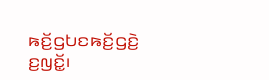ꤒꤢꤩ꤬ꤞꤝꤢꤒꤢꤩ꤬ꤞꤢꤧ꤬ ꤢ꤬ꤜꤢꤩ꤭꤯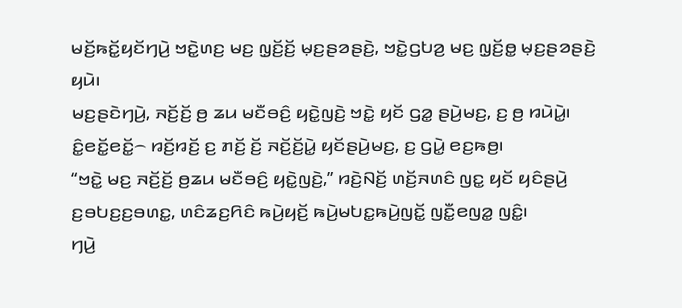ꤗꤢꤩ꤬ꤒꤢꤩ꤭ꤟꤢꤩꤚꤣꤧ꤬ ꤠꤢꤧ꤭ꤛꤢ꤬ ꤗꤢ꤬ ꤜ꤫ꤢꤩ꤬ꤢꤩ꤬ ꤗ꤫ꤢ꤬ꤔꤤꤔꤢꤧ꤬, ꤠꤢꤧ꤭ꤞꤝꤤ꤬ ꤗꤢ꤬ ꤜ꤫ꤢꤩ꤬ꤥ꤭ ꤗ꤫ꤢ꤬ꤔꤤꤔꤢꤧ꤬ ꤟꤣꤧ꤯
ꤗꤢ꤬ꤔꤢꤧꤚꤣꤧ꤬, ꤏꤢꤩ꤬ꤢꤩ꤬ ꤥ꤬ ꤘꤣ ꤗꤢꤪꤋꤢꤨ꤬ ꤟꤢꤧ꤭ꤜꤢꤧ꤬ ꤠꤢꤧ꤭ ꤟꤢꤩ ꤞꤤ꤭ ꤔꤣꤧ꤬ꤗꤢ꤬, ꤢ꤬ ꤥ꤬ ꤙꤣꤧꤣꤧ꤭꤯ ꤢꤨ꤭ꤕꤢꤩ꤭ꤕꤢꤩ꤭꤮ ꤙꤢꤩ꤬ꤙꤢꤩ꤬ ꤢ꤬ ꤊꤢꤩ꤬ ꤢꤩ꤬ ꤏꤢꤩ꤬ꤢꤩ꤬ꤣꤧ꤭ ꤟꤢꤩꤔꤣꤧ꤬ꤗꤢ꤬, ꤢ꤬ ꤞꤣꤧ꤭ ꤕꤢ꤬ꤒꤥ꤬꤯
“ꤠꤢꤧ꤭ ꤗꤢ꤬ ꤏꤢꤩ꤬ꤢꤩ꤬ ꤥ꤬ꤘꤣ ꤗꤢꤪꤋꤢꤨ꤬ ꤟꤢꤧ꤭ꤜꤢꤧ꤬,” ꤙꤢꤧ꤬ꤡꤢꤩ꤬ ꤛꤢꤩ꤬ꤏꤛꤢꤨ ꤜꤢ꤭ ꤟꤢꤩ ꤟꤢꤨꤔꤣꤧ꤬ ꤢ꤬ꤋꤝꤢ꤬ꤢ꤬ꤋꤛꤢ꤭, ꤛꤢꤨꤘꤢ꤬ꤖꤢꤨ ꤒꤣꤧ꤬ꤟꤢꤩ꤬ ꤒꤣꤧ꤬ꤗꤝꤢ꤭ꤒꤣꤧ꤬ꤜꤢꤩ꤭ ꤜꤢꤪ꤭ꤕꤜꤤ꤭ ꤜꤢꤨ꤭꤯
ꤚꤣꤧ꤬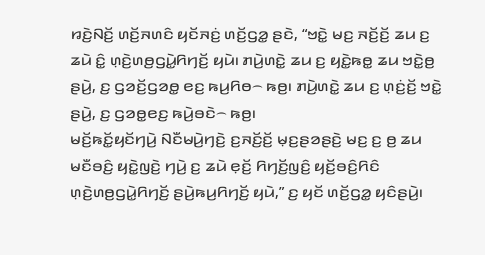ꤙꤢꤧ꤬ꤡꤢꤩ꤬ ꤛꤢꤩ꤬ꤏꤛꤢꤨ ꤟꤢꤩꤏꤢꤦ꤬ ꤛꤢꤩ꤬ꤞꤤ꤭ ꤔꤢꤧ, “ꤠꤢꤧ꤭ ꤗꤢ꤬ ꤏꤢꤩ꤬ꤢꤩ꤬ ꤘꤣ ꤢ꤬ ꤘꤣꤧ ꤢꤨ꤭ ꤛ꤫ꤢꤧ꤬ꤛꤥ꤬ꤞꤣꤧ꤭ꤖꤚꤢꤩ꤬ ꤟꤣꤧ꤯ ꤊꤣꤧ꤬ꤛꤢꤧ꤭ ꤘꤣ ꤢ꤬ ꤟꤢꤧ꤭ꤒꤥ꤭ ꤘꤣ ꤠꤢꤧ꤭ꤥ꤬ ꤔꤣꤧ꤬, ꤢ꤬ ꤞꤤꤢꤩ꤬ꤞꤤꤥ꤭ ꤕꤢ꤬ ꤒꤣ꤬ꤖꤥ꤮ ꤒꤥ꤬꤯ ꤊꤣꤧ꤬ꤛꤢꤧ꤭ ꤘꤣ ꤢ꤬ ꤛ꤫ꤢꤦ꤬ꤢꤩ꤬ ꤠꤢꤧ꤭ ꤔꤣꤧ꤬, ꤢ꤬ ꤞꤤꤥ꤭ꤕꤢ꤬ ꤒꤣꤧ꤬ꤋꤢꤧ꤮ ꤒꤥ꤬꤯
ꤗꤢꤩ꤬ꤒꤢꤩ꤭ꤟꤢꤩꤚꤣꤧ꤬ ꤡꤢꤪꤗꤣꤧ꤬ꤚꤢꤧ꤬ ꤢ꤬ꤏꤢꤩ꤬ꤢꤩ꤬ ꤗ꤫ꤢ꤬ꤔꤤꤔꤢꤧ꤬ ꤗꤢ꤬ ꤢ꤬ ꤥ꤬ ꤘꤣ ꤗꤢꤪꤋꤢꤨ꤬ ꤟꤢꤧ꤭ꤜꤢꤧ꤬ ꤚꤣꤧ꤬ ꤢ꤬ ꤘꤣꤧ ꤕ꤫ꤢꤩ꤬ ꤖꤚꤢꤩ꤬ꤜꤢꤨ꤬ ꤟꤢꤩ꤬ꤋꤢꤨ꤬ꤖꤢꤨ ꤛ꤫ꤢꤧ꤬ꤛꤥ꤬ꤞꤣꤧ꤭ꤖꤚꤢꤩ꤬ ꤔꤣꤧ꤬ꤒꤣ꤬ꤖꤚꤢꤩ꤬ ꤟꤣꤧ,” ꤢ꤬ ꤟꤢꤩ ꤛꤢꤩ꤬ꤞꤤ꤭ ꤟꤢꤨꤔꤣꤧ꤬꤯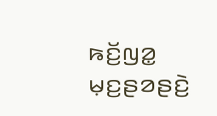ꤒꤢꤩ꤬ꤜꤤ꤭ ꤗ꤫ꤢ꤬ꤔꤤꤔꤢꤧ꤬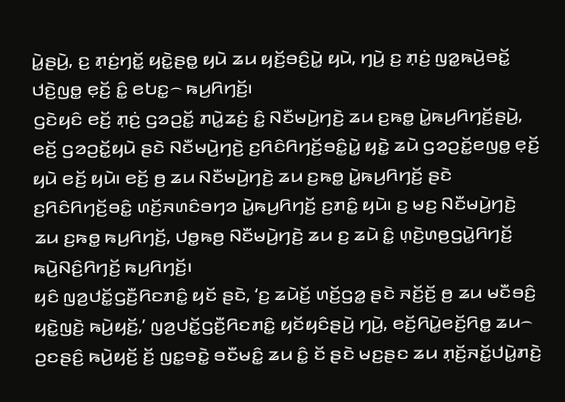ꤣꤧ꤭ꤔꤣꤧ꤬, ꤢ꤬ ꤊ꤫ꤢꤦ꤬ꤚꤢꤩ꤭ ꤟꤢꤧ꤭ꤔꤥ꤭ ꤟꤣꤧ ꤘꤣ ꤟꤢꤩ꤬ꤋꤢꤨ꤬ꤣꤧ꤭ ꤟꤣꤧ, ꤚꤣꤧ꤬ ꤢ꤬ ꤊ꤫ꤢꤦ꤬ ꤜꤤ꤭ꤒꤣꤧ꤬ꤋꤢꤩ꤭ ꤓꤢꤧ꤬ꤜꤥ꤭ ꤕ꤫ꤢꤩ꤬ ꤢꤨ꤭ ꤕꤝꤢ꤭꤮ ꤒꤣ꤬ꤖꤚꤢꤩ꤬꤯
ꤞꤢꤧꤟꤢꤨ ꤕꤢꤩ꤬ ꤊ꤫ꤢꤦ꤬ ꤞꤤꤑꤢꤩ꤭ ꤊꤣꤧ꤭ꤘꤢꤦ꤬ ꤢꤨ꤭ ꤡꤢꤪꤗꤣꤧ꤬ꤚꤢꤧ꤬ ꤘꤣ ꤢ꤬ꤒꤥ꤭ ꤣꤧ꤭ꤒꤣ꤬ꤖꤚꤢꤩ꤬ꤔꤣꤧ꤬, ꤕꤢꤩ꤬ ꤞꤤꤑꤢꤩ꤭ꤟꤣꤧ ꤔꤢꤧ ꤡꤢꤪꤗꤣꤧ꤬ꤚꤢꤧ꤬ ꤢ꤬ꤖꤢꤨꤖꤚꤢꤩ꤬ꤋꤢꤨ꤭ꤣꤧ꤭ ꤟꤢꤧ꤭ ꤘꤣꤧ ꤞꤤꤑꤢꤩ꤭ꤕꤜꤥ꤭ ꤕ꤫ꤢꤩ꤬ ꤟꤣꤧ ꤕꤢꤩ꤬ ꤟꤣꤧ꤯ ꤕꤢꤩ꤬ ꤥ꤬ ꤘꤣ ꤡꤢꤪꤗꤣꤧ꤬ꤚꤢꤧ꤬ ꤘꤣ ꤢ꤬ꤒꤥ꤭ ꤣꤧ꤭ꤒꤣ꤬ꤖꤚꤢꤩ꤬ ꤔꤢꤧ ꤢ꤬ꤖꤢꤨꤖꤚꤢꤩ꤬ꤋꤢꤨ꤭ ꤛꤢꤩ꤬ꤏꤛꤢꤨꤋꤚꤤ ꤣꤧ꤭ꤒꤣ꤬ꤖꤚꤢꤩ꤬ ꤢ꤬ꤊꤢꤨ꤭ ꤟꤣꤧ꤯ ꤢ꤬ ꤗꤢ꤬ ꤡꤢꤪꤗꤣꤧ꤬ꤚꤢꤧ꤬ ꤘꤣ ꤢ꤬ꤒꤥ꤭ ꤒꤣ꤬ꤖꤚꤢꤩ꤬, ꤓꤥ꤭ꤒꤥ꤬ ꤡꤢꤪꤗꤣꤧ꤬ꤚꤢꤧ꤬ ꤘꤣ ꤢ꤬ ꤘꤣꤧ ꤢꤨ꤭ ꤛ꤫ꤢꤧ꤬ꤛꤥ꤬ꤞꤣꤧ꤭ꤖꤚꤢꤩ꤬ ꤒꤣꤧ꤬ꤡꤢꤨ꤬ꤖꤚꤢꤩ꤬ ꤒꤣ꤬ꤖꤚꤢꤩ꤬꤯
ꤟꤢꤨ ꤜꤤ꤬ꤓꤢꤩ꤭ꤞꤢꤪ꤬ꤖꤢꤊꤢꤨ꤭ ꤟꤢꤩ ꤔꤢꤧ, ‘ꤢ꤬ ꤘꤣꤧꤢꤩ꤬ ꤛꤢꤩ꤬ꤞꤤ꤭ ꤔꤢꤧ ꤏꤢꤩ꤬ꤢꤩ꤬ ꤥ꤬ ꤘꤣ ꤗꤢꤪꤋꤢꤨ꤬ ꤟꤢꤧ꤭ꤜꤢꤧ꤬ ꤒꤣꤧ꤬ꤟꤢꤩ꤬,’ ꤜꤤ꤬ꤓꤢꤩ꤭ꤞꤢꤪ꤬ꤖꤢꤊꤢꤨ꤭ ꤟꤢꤩꤟꤢꤨꤔꤣꤧ꤬ ꤚꤣꤧ꤬, ꤕꤢꤩ꤬ꤖꤣꤧ꤭ꤕꤢꤩ꤬ꤖꤥ꤭ ꤘꤣ꤮ ꤑꤢꤔꤢꤨ꤬ ꤒꤣꤧ꤬ꤟꤢꤩ꤬ ꤢꤩ꤬ ꤜꤢ꤭ꤋꤢꤧ꤭ ꤋꤢꤪꤗꤢꤨ꤭ ꤘꤣ ꤢꤨ꤭ ꤢꤩ ꤔꤢꤧ ꤗꤢ꤬ꤔꤢ ꤘꤣ ꤊ꤫ꤢꤩ꤬ꤏꤢꤩ꤭ꤓꤣꤧ꤭ꤊꤢꤧ꤬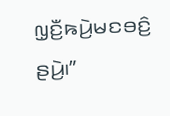ꤜ꤫ꤢꤪ꤬ꤒꤣꤧ꤬ꤗꤢꤋꤢꤨ꤬ ꤔꤣꤧ꤬꤯”